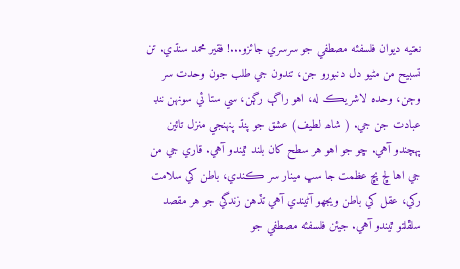نعتيه ديوان فلسفئه مصطفي جو سرسري جائزو...! فقير محمد سنڌي. تن تسبيح من مڻيو دل دنبورو جن، تندون جي طلب جون وحدت سر وڄن، وحده لاشريڪ له، اهو راڳ رڳن، سي ستا ئي سونهن ننڊ عبادت جن جي. ( شاھ لطيف) عشق جو پنڌ پنهنجي منزل تائين پهچندو آهي. ڇو جو اهو هر سطح کان بلند ٿيندو آهي. قاري جي من جي اها لڇ پڇ عظمت جا سڀ مينار سر ڪندي، باطن کي سلامت رکي، عقل کي باطن ويجھو آڻيندي آهي تڏهن زندگي جو هر مقصد سلڦلتو ٿيندو آهي. جيئن فلسفئه مصطفي جو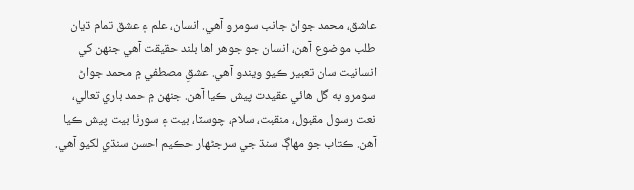عاشق، محمد جواڻ جانب سومرو آهي. انسان، علم ۽ عشق تمام ڌيان طلب موضوع آهن، انسان جو جوهر اها بلند حقيقت آهي جنھن کي انسانيت سان تعبير ڪيو ويندو آهي. عشقِ مصطفي ۾ محمد جواڻ سومرو به گل هائي عقيدت پيش ڪيا آهن. جنهن ۾ حمد باري تعالي، نعت رسول مقبول، منقبت، سلام، چوسٽا، بيت ۽ سورٺا بيت پيش ڪيا آهن. ڪتاب جو مهاڳ سنڌ جي سرجڻھار حڪيم احسن سنڌي لکيو آهي.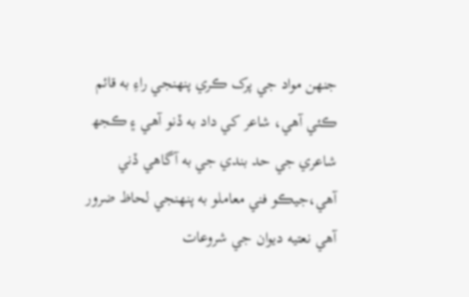جنھن مواد جي پرک ڪري پنهنجي راءِ به قائم ڪئي آهي، شاعر کي داد به ڏنو آهي ۽ ڪجھ شاعري جي حد بندي جي به آگاهي ڏني آهي،جيڪو فني معاملو به پنهنجي لحاظ ضرور آهي نعتيه ديوان جي شروعات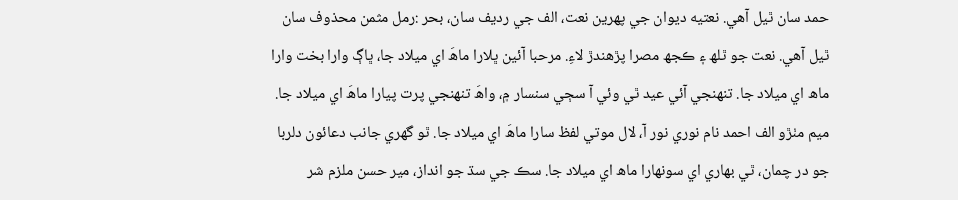حمد سان ٿيل آهي. نعتيه ديوان جي پهرين نعت، الف جي رديف سان، بحر :رمل مثمن محذوف سان ٿيل آهي. نعت جو ٿلھ ۽ ڪجھ مصرا پڙهندڙ لاءِ. مرحبا آئين ڀلارا ماھَ اي ميلاد جا، ڀاڳ وارا بخت وارا ماھ اي ميلاد جا. تنھنجي آئي عيد ٿي وئي آ سڄي سنسار ۾، واھَ تنهنجي پرت پيارا ماھَ اي ميلاد جا. ميم مٺڙو الف احمد نام نوري نور آ، لال موتي لفظ سارا ماھَ اي ميلاد جا. ٿو گهري جانب دعائون دلربا جو در چمان، ٿي بهاري اي سونهارا ماھ اي ميلاد جا. سڪ جي سڌ جو انداز، مير حسن ملزم شر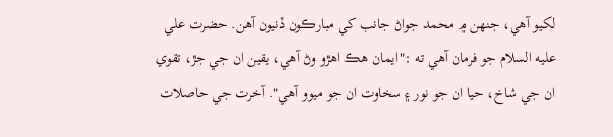لکيو آهي، جنھن ۾ محمد جواڻ جانب کي مبارڪون ڏنيون آهن. حضرت علي عليه السلام جو فرمان آهي ته :"ايمان هڪ اهڙو وڻ آهي، يقين ان جي جڙ، تقوي ان جي شاخ، حيا ان جو نور ۽ سخاوت ان جو ميوو آهي". آخرت جي حاصلات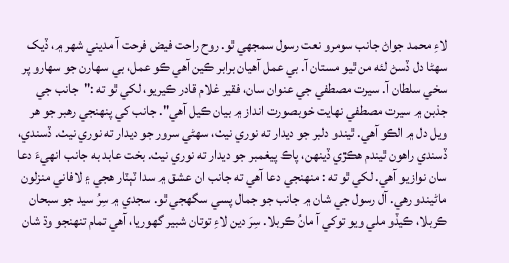لاءِ محمد جواڻ جانب سومرو نعت رسول سمجھي ٿو. روح راحت فيض فرحت آ مديني شھر ۾، ڏيک سھڻا دل ڏسڻ لئه من ٿيو مستان آ. بي عمل آهيان برابر ڪين آهي ڪو عمل، بي سهارن جو سھارو پر سخي سلطان آ. سيرت مصطفي جي عنوان سان، فقير غلام قادر ڪيريو، لکي ٿو ته :"جانب جي جذبن ۾ سيرت مصطفي نھايت خوبصورت انداز ۾ بيان ڪيل آهي". جانب کي پنهنجي رهبر جو هر ويل دل ۾ الڪو آهي. ٿيندو دلبر جو ديدار ته نوري نيٺ، سھڻي سرور جو ديدار ته نوري نيٺ. ڏسندي، ڏسندي راهون ٿيندم هڪڙي ڏينهن، پاڪ پيغمبر جو ديدار ته نوري نيٺ. بخت عابد به جانب انهيءَ دعا سان نوازيو آهي. لکي ٿو ته : منھنجي دعا آهي ته جانب ان عشق ۾ سدا ٽٻٽار هجي ۽ لافاني منزلون ماڻيندو رهي. آل رسول جي شان ۾ جانب جو جمال پسي سگهجي ٿو. سجدي ۾ سِرُ سيد جو سبحان ڪربلا، ڪيڏو ملي ويو توکي آ مانُ ڪربلا. سِرَ دين لاءِ توتان شبير گهوريا، آهي تمام تنھنجو وڌ شان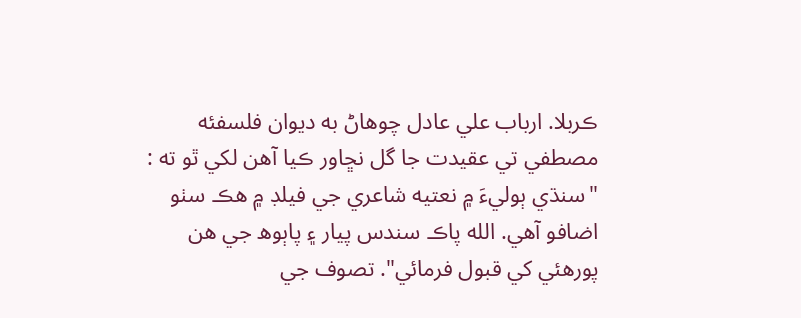ڪربلا. ارباب علي عادل چوهاڻ به ديوان فلسفئه مصطفي تي عقيدت جا گل نڇاور ڪيا آهن لکي ٿو ته : "سنڌي ٻوليءَ ۾ نعتيه شاعري جي فيلڊ ۾ هڪ سٺو اضافو آهي. الله پاڪ سندس پيار ۽ پاٻوھ جي هن پورهئي کي قبول فرمائي". تصوف جي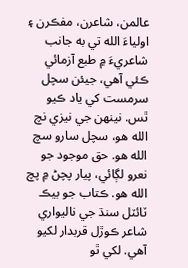عالمن، شاعرن، مفڪرن ۽ اولياءَ الله تي به جانب شاعريءَ ۾ طبع آزمائي ڪئي آهي، جيئن سچل سرمست کي ياد ڪيو ٿس. نينهن جي نيزي نچ الله هو، سچل سارو سچ الله هو. حق موجود جو نعرو لڳائي، پيار پچڻ ۾ پچ الله هو. ڪتاب جو بيڪ ٽائٽل سنڌ جي ناليواري شاعر ڪوڙل قربدار لکيو آهي. لکي ٿو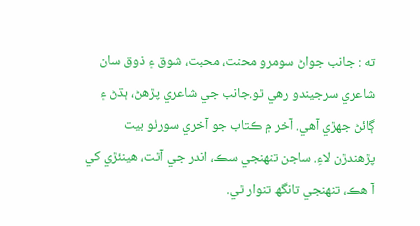ته : جانب جواڻ سومرو محنت، محبت، شوق ۽ ذوق سان شاعري سرجيندو رهي ٿو.جانب جي شاعري پڙهڻ، ٻڌڻ ۽ ڳائڻ جھڙي آهي. آخر ۾ ڪتاب جو آخري سورٺو بيت پڙهندڙن لاءِ. ساجن تنهنجي سڪ، اندر جي آٿت، هينئڙي کي آ هڪ، تنھنجي تانگھ تنوار ٿي.